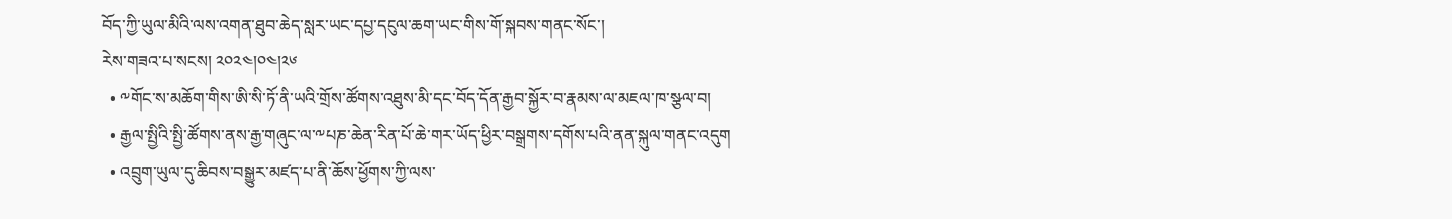བོད་ཀྱི་ཡུལ་མིའི་ལས་འགན་ཐུབ་ཆེད་སླར་ཡང་དཔྱ་དངུལ་ཆག་ཡང་གིས་གོ་སྐབས་གནང་སོང་།
རེས་གཟའ་པ་སངས། ༢༠༢༤།༠༤།༢༦
  • ༸གོང་ས་མཆོག་གིས་ཨི་སི་ཏོ་ནི་ཡའི་གྲོས་ཚོགས་འཐུས་མི་དང་བོད་དོན་རྒྱབ་སྐྱོར་བ་རྣམས་ལ་མཇལ་ཁ་སྩལ་བ།
  • རྒྱལ་སྤྱིའི་སྤྱི་ཚོགས་ནས་རྒྱ་གཞུང་ལ་༸པཎ་ཆེན་རིན་པོ་ཆེ་གར་ཡོད་ཕྱིར་བསྒྲགས་དགོས་པའི་ནན་སྐུལ་གནང་འདུག
  • འབྲུག་ཡུལ་དུ་ཆིབས་བསྒྱུར་མཛད་པ་ནི་ཆོས་ཕྱོགས་ཀྱི་ལས་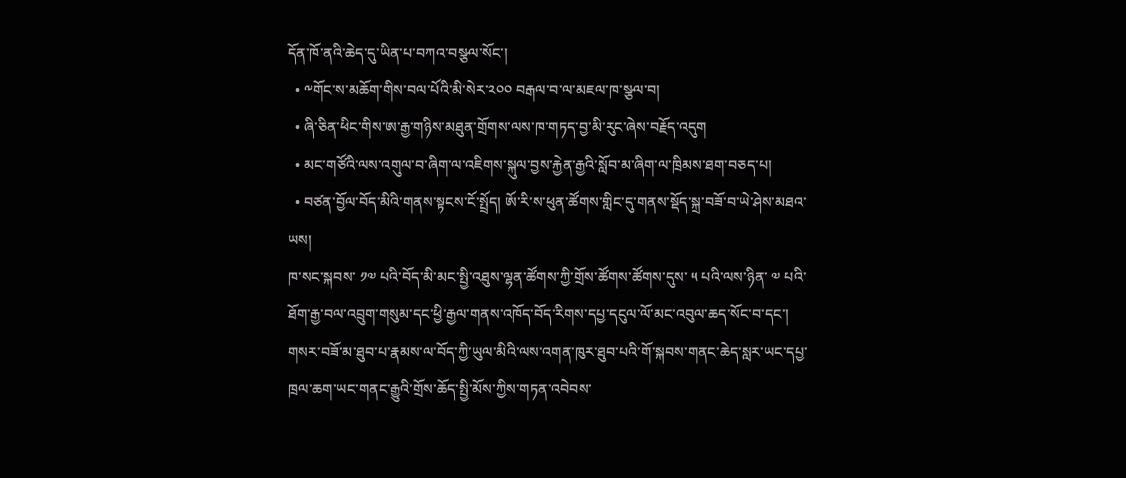དོན་ཁོ་ནའི་ཆེད་དུ་ཡིན་པ་བཀའ་བསྩལ་སོང་།
  • ༸གོང་ས་མཆོག་གིས་བལ་པོའི་མི་སེར་༢༠༠ བརྒལ་བ་ལ་མཇལ་ཁ་སྩལ་བ།
  • ཞི་ཅིན་ཕིང་གིས་ཨ་རྒྱ་གཉིས་མཐུན་གྲོགས་ལས་ཁ་གཏད་བྱ་མི་རུང་ཞེས་བརྗོད་འདུག
  • མང་གཙོའི་ལས་འགུལ་བ་ཞིག་ལ་འཇིགས་སྐུལ་བྱས་རྐྱེན་རྒྱའི་སློབ་མ་ཞིག་ལ་ཁྲིམས་ཐག་བཅད་པ།
  • བཙན་བྱོལ་བོད་མིའི་གནས་སྟངས་ངོ་སྤྲོད། ཨོ་རི་ས་ཕུན་ཚོགས་གླིང་དུ་གནས་སྡོད་སྐྲ་བཟོ་བ་ཡེ་ཤེས་མཐའ་ཡས།
ཁ་སང་སྐབས་ ༡༧ པའི་བོད་མི་མང་སྤྱི་འཐུས་ལྷན་ཚོགས་ཀྱི་གྲོས་ཚོགས་ཚོགས་དུས་ ༥ པའི་ལས་ཉིན་ ༧ པའི་ཐོག་རྒྱ་བལ་འབྲུག་གསུམ་དང་ཕྱི་རྒྱལ་གནས་འཁོད་བོད་རིགས་དཔྱ་དངུལ་ལོ་མང་འབུལ་ཆད་སོང་བ་དང་། གསར་བཟོ་མ་ཐུབ་པ་རྣམས་ལ་བོད་ཀྱི་ཡུལ་མིའི་ལས་འགན་ཁུར་ཐུབ་པའི་གོ་སྐབས་གནང་ཆེད་སླར་ཡང་དཔྱ་ཁྲལ་ཆག་ཡང་གནང་རྒྱུའི་གྲོས་ཆོད་སྤྱི་མོས་ཀྱིས་གཏན་འབེབས་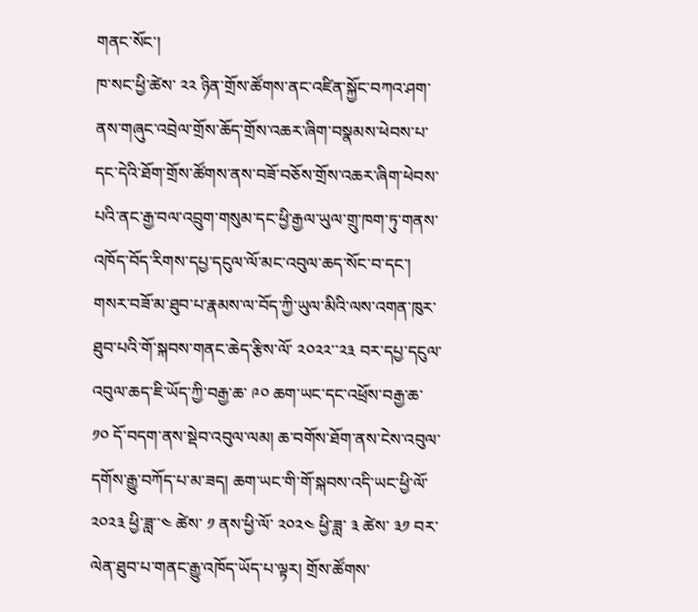གནང་སོང་།
ཁ་སང་ཕྱི་ཚེས་ ༢༢ ཉིན་གྲོས་ཚོགས་ནང་འཛིན་སྐྱོང་བཀའ་ཤག་ནས་གཞུང་འབྲེལ་གྲོས་ཆོད་གྲོས་འཆར་ཞིག་བསྣམས་ཕེབས་པ་དང་དེའི་ཐོག་གྲོས་ཚོགས་ནས་བཟོ་བཅོས་གྲོས་འཆར་ཞིག་ཕེབས་པའི་ནང་རྒྱ་བལ་འབྲུག་གསུམ་དང་ཕྱི་རྒྱལ་ཡུལ་གྲུ་ཁག་ཏུ་གནས་འཁོད་བོད་རིགས་དཔྱ་དངུལ་ལོ་མང་འབུལ་ཆད་སོང་བ་དང་། གསར་བཟོ་མ་ཐུབ་པ་རྣམས་ལ་བོད་ཀྱི་ཡུལ་མིའི་ལས་འགན་ཁུར་ཐུབ་པའི་གོ་སྐབས་གནང་ཆེད་རྩིས་ལོ་ ༢༠༢༢་་༢༣ བར་དཔྱ་དངུལ་འབུལ་ཆད་ཇི་ཡོད་ཀྱི་བརྒྱ་ཆ་ ༩༠ ཆག་ཡང་དང་འཕྲོས་བརྒྱ་ཆ་ ༡༠ དོ་བདག་ནས་སྡེབ་འབུལ་ལམ། ཆ་བགོས་ཐོག་ནས་ངེས་འབུལ་དགོས་རྒྱུ་བཀོད་པ་མ་ཟད། ཆག་ཡང་གི་གོ་སྐབས་འདི་ཡང་ཕྱི་ལོ་ ༢༠༢༣ ཕྱི་ཟླ་་༤ ཚེས་ ༡ ནས་ཕྱི་ལོ་ ༢༠༢༤ ཕྱི་ཟླ་ ༣ ཚེས་ ༣༡ བར་ལེན་ཐུབ་པ་གནང་རྒྱུ་འཁོད་ཡོད་པ་ལྟར། གྲོས་ཚོགས་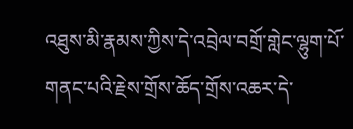འཐུས་མི་རྣམས་ཀྱིས་དེ་འབྲེལ་བགྲོ་གླེང་ལྷུག་པོ་གནང་པའི་རྗེས་གྲོས་ཆོད་གྲོས་འཆར་དེ་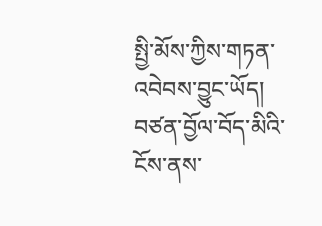སྤྱི་མོས་ཀྱིས་གཏན་འབེབས་བྱུང་ཡོད།
བཙན་བྱོལ་བོད་མིའི་ངོས་ནས་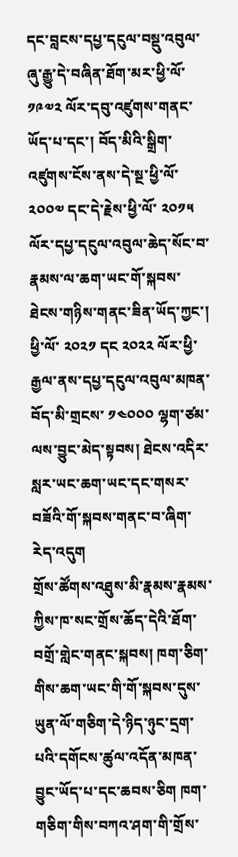དང་བླངས་དཔྱ་དངུལ་བསྡུ་འབུལ་ཞུ་རྒྱུ་དེ་བཞིན་ཐོག་མར་ཕྱི་ལོ་ ༡༩༧༢ ལོར་དབུ་འཛུགས་གནང་ཡོད་པ་དང་། བོད་མིའི་སྒྲིག་འཛུགས་ངོས་ནས་དེ་སྔ་ཕྱི་ལོ་ ༢༠༠༧ དང་དེ་རྗེས་ཕྱི་ལོ་ ༢༠༡༥ ལོར་དཔྱ་དངུལ་འབུལ་ཆེད་སོང་བ་རྣམས་ལ་ཆག་ཡང་གོ་སྐབས་ཐེངས་གཉིས་གནང་ཟིན་ཡོད་ཀྱང་། ཕྱི་ལོ་ ༢༠༢༡ དང ༢༠༢༢ ལོར་ཕྱི་རྒྱལ་ནས་དཔྱ་དངུལ་འབུལ་མཁན་བོད་མི་གྲངས་ ༡༤༠༠༠ ལྷག་ཙམ་ལས་བྱུང་མེད་སྟབས། ཐེངས་འདིར་སླར་ཡང་ཆག་ཡང་དང་གསར་བཟོའི་གོ་སྐབས་གནང་བ་ཞིག་རེད་འདུག
གྲོས་ཚོགས་འཐུས་མི་རྣམས་རྣམས་ཀྱིས་ཁ་སང་གྲོས་ཆོད་དེའི་ཐོག་བགྲོ་གླེང་གནང་སྐབས། ཁག་ཅིག་གིས་ཆག་ཡང་གི་གོ་སྐབས་དུས་ཡུན་ལོ་གཅིག་དེ་ཉིད་ཉུང་དྲག་པའི་དགོངས་ཚུལ་འདོན་མཁན་བྱུང་ཡོད་པ་དང་ཆབས་ཅིག ཁག་གཅིག་གིས་བཀའ་ཤག་གི་གྲོས་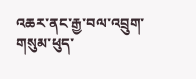འཆར་ནང་རྒྱ་བལ་འབྲུག་གསུམ་ཕུད་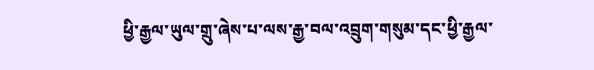ཕྱི་རྒྱལ་ཡུལ་གྲུ་ཞེས་པ་ལས་རྒྱ་བལ་འབྲུག་གསུམ་དང་ཕྱི་རྒྱལ་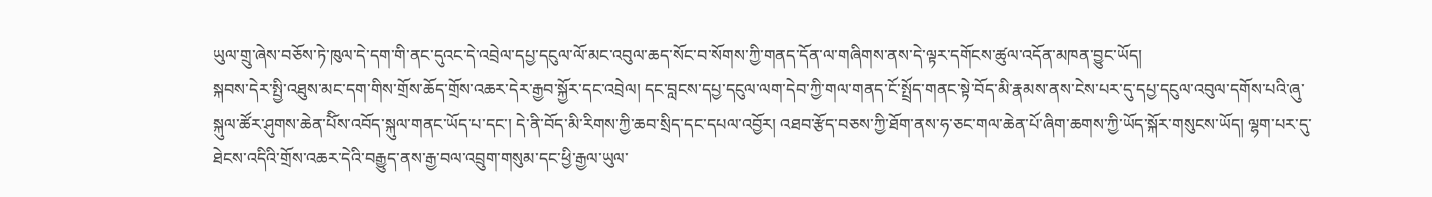ཡུལ་གྲུ་ཞེས་བཅོས་ཏེ་ཁུལ་དེ་དག་གི་ནང་དུའང་དེ་འབྲེལ་དཔྱ་དངུལ་ལོ་མང་འབུལ་ཆད་སོང་བ་སོགས་ཀྱི་གནད་དོན་ལ་གཞིགས་ནས་དེ་ལྟར་དགོངས་ཚུལ་འདོན་མཁན་བྱུང་ཡོད།
སྐབས་དེར་སྤྱི་འཐུས་མང་དག་གིས་གྲོས་ཆོད་གྲོས་འཆར་དེར་རྒྱབ་སྐྱོར་དང་འབྲེལ། དང་བླངས་དཔྱ་དངུལ་ལག་དེབ་ཀྱི་གལ་གནད་ངོ་སྤྲོད་གནང་སྟེ་བོད་མི་རྣམས་ནས་ངེས་པར་དུ་དཔྱ་དངུལ་འབུལ་དགོས་པའི་ཞུ་སྐུལ་ཚོར་ཤུགས་ཆེན་པོིས་འབོད་སྐུལ་གནང་ཡོད་པ་དང་། དེ་ནི་བོད་མི་རིགས་ཀྱི་ཆབ་སྲིད་དང་དཔལ་འབྱོར། འཐབ་རྩོད་བཅས་ཀྱི་ཐོག་ནས་ཧ་ཅང་གལ་ཆེན་པོ་ཞིག་ཆགས་ཀྱི་ཡོད་སྐོར་གསུངས་ཡོད། ལྷག་པར་དུ་ཐེངས་འདིའི་གྲོས་འཆར་དེའི་བརྒྱུད་ནས་རྒྱ་བལ་འབྲུག་གསུམ་དང་ཕྱི་རྒྱལ་ཡུལ་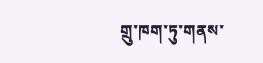གྲུ་ཁག་ཏུ་གནས་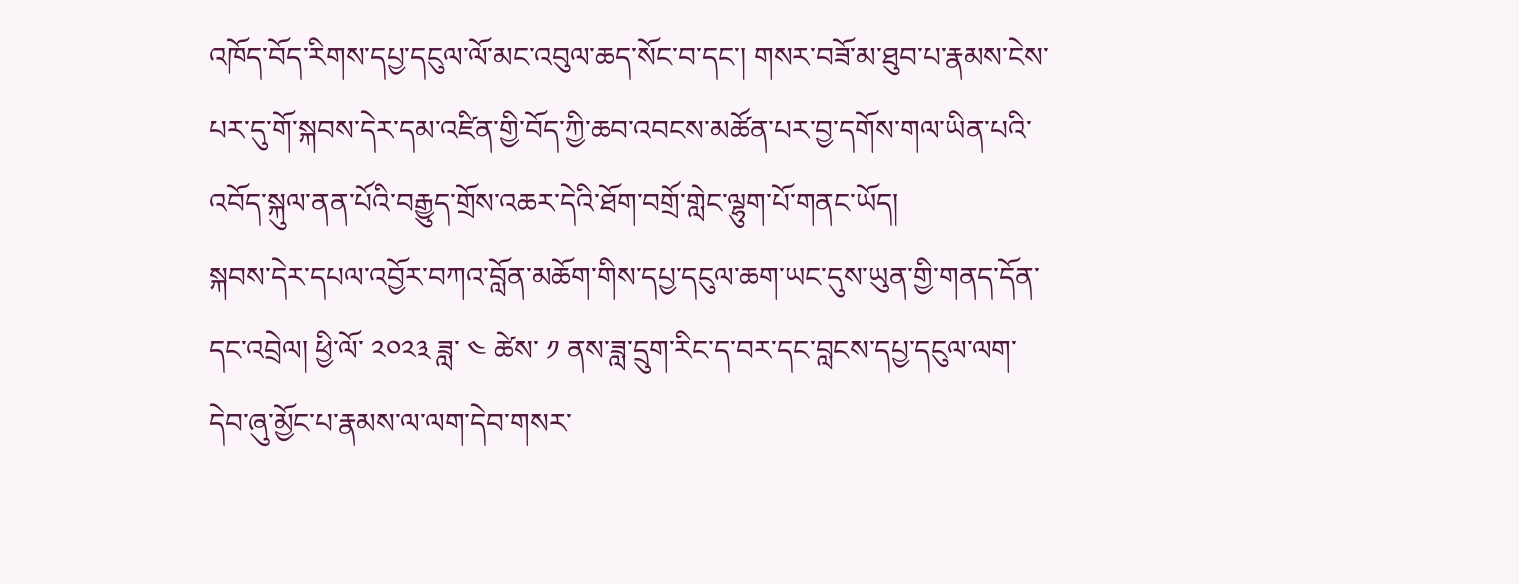འཁོད་བོད་རིགས་དཔྱ་དངུལ་ལོ་མང་འབུལ་ཆད་སོང་བ་དང་། གསར་བཟོ་མ་ཐུབ་པ་རྣམས་ངེས་པར་དུ་གོ་སྐབས་དེར་དམ་འཛིན་གྱི་བོད་ཀྱི་ཆབ་འབངས་མཚོན་པར་བྱ་དགོས་གལ་ཡིན་པའི་འབོད་སྐུལ་ནན་པོའི་བརྒྱུད་གྲོས་འཆར་དེའི་ཐོག་བགྲོ་གླེང་ལྷུག་པོ་གནང་ཡོད།
སྐབས་དེར་དཔལ་འབྱོར་བཀའ་བློན་མཆོག་གིས་དཔྱ་དངུལ་ཆག་ཡང་དུས་ཡུན་གྱི་གནད་དོན་དང་འབྲེལ། ཕྱི་ལོ་ ༢༠༢༣ ཟླ་ ༤ ཚེས་ ༡ ནས་ཟླ་དྲུག་རིང་ད་བར་དང་བླངས་དཔྱ་དངུལ་ལག་དེབ་ཞུ་མྱོང་པ་རྣམས་ལ་ལག་དེབ་གསར་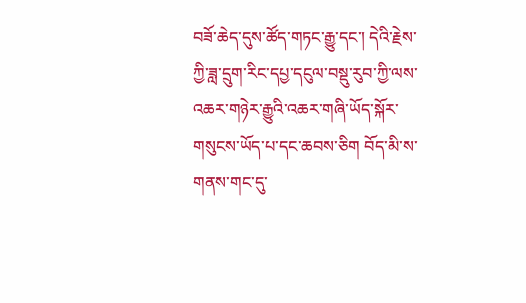བཟོ་ཆེད་དུས་ཚོད་གཏང་རྒྱུ་དང་། དེའི་རྗེས་ཀྱི་ཟླ་དྲུག་རིང་དཔྱ་དངུལ་བསྡུ་རུབ་ཀྱི་ལས་འཆར་གཉེར་རྒྱུའི་འཆར་གཞི་ཡོད་སྐོར་གསུངས་ཡོད་པ་དང་ཆབས་ཅིག བོད་མི་ས་གནས་གང་དུ་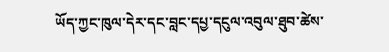ཡོད་ཀྱང་ཁུལ་དེར་དང་བླང་དཔྱ་དངུལ་འབུལ་ཐུབ་ཚེས་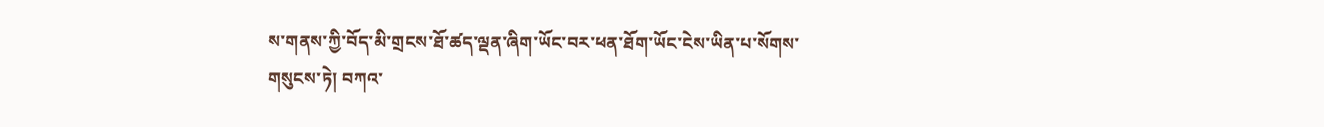ས་གནས་ཀྱི་བོད་མི་གྲངས་ཐོ་ཚད་ལྡན་ཞིག་ཡོང་བར་ཕན་ཐོག་ཡོང་ངེས་ཡིན་པ་སོགས་གསུངས་ཏེ། བཀའ་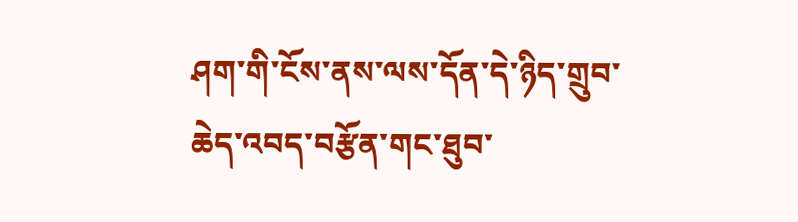ཤག་གི་ངོས་ནས་ལས་དོན་དེ་ཉིད་གྲུབ་ཆེད་འབད་བརྩོན་གང་ཐུབ་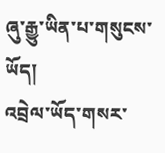ཞུ་རྒྱུ་ཡིན་པ་གསུངས་ཡོད།
འབྲེལ་ཡོད་གསར་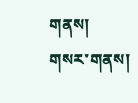གནས།
གསར་གནས།